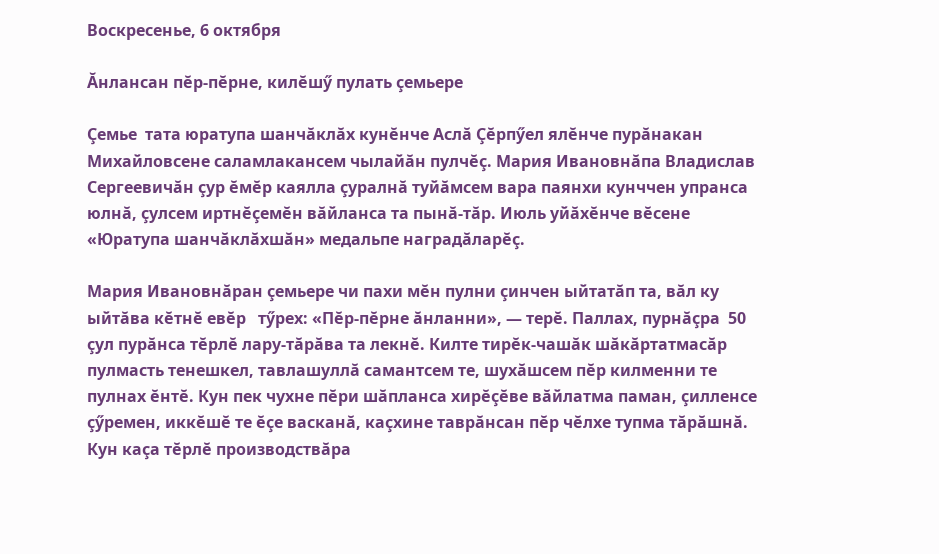Воскресенье, 6 октября

Ăнлансан пĕр-пĕрне, килĕшӳ пулать çемьере

Çемье  тата юратупа шанчăклăх кунĕнче Аслă Çĕрпӳел ялĕнче пурăнакан Михайловсене саламлакансем чылайăн пулчĕç. Мария Ивановнăпа Владислав Сергеевичăн çур ĕмĕр каялла çуралнă туйăмсем вара паянхи кунччен упранса юлнă, çулсем иртнĕçемĕн вăйланса та пынă-тăр. Июль уйăхĕнче вĕсене «Юратупа шанчăклăхшăн» медальпе наградăларĕç.

Мария Ивановнăран çемьере чи пахи мĕн пулни çинчен ыйтатăп та, вăл ку ыйтăва кĕтнĕ евĕр   тӳрех: «Пĕр-пĕрне ăнланни», — терĕ. Паллах, пурнăçра  50 çул пурăнса тĕрлĕ лару-тăрăва та лекнĕ. Килте тирĕк-чашăк шăкăртатмасăр пулмасть тенешкел, тавлашуллă самантсем те, шухăшсем пĕр килменни те пулнах ĕнтĕ. Кун пек чухне пĕри шăпланса хирĕçĕве вăйлатма паман, çилленсе    çӳремен, иккĕшĕ те ĕçе васканă, каçхине таврăнсан пĕр чĕлхе тупма тăрăшнă. Кун каçа тĕрлĕ производствăра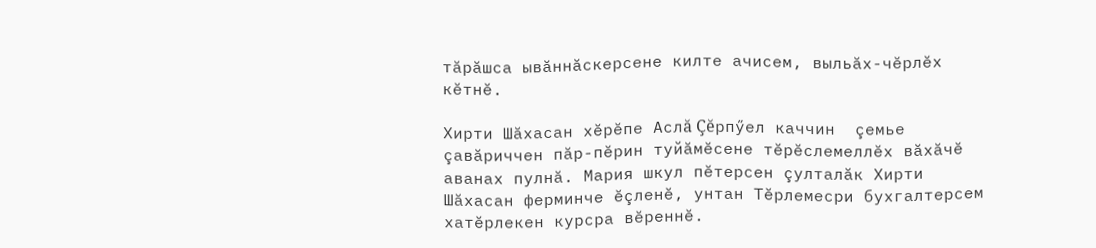тăрăшса ывăннăскерсене килте ачисем, выльăх-чĕрлĕх кĕтнĕ.

Хирти Шăхасан хĕрĕпе Аслă Çĕрпӳел каччин  çемье çавăриччен пăр-пĕрин туйăмĕсене тĕрĕслемеллĕх вăхăчĕ аванах пулнă. Мария шкул пĕтерсен çулталăк Хирти Шăхасан ферминче ĕçленĕ, унтан Тĕрлемесри бухгалтерсем хатĕрлекен курсра вĕреннĕ.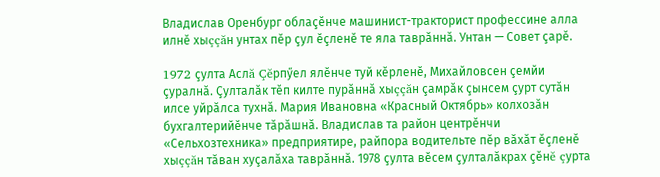Владислав Оренбург облаçĕнче машинист-тракторист профессине алла илнĕ хыççăн унтах пĕр çул ĕçленĕ те яла таврăннă. Унтан — Совет çарĕ.

1972 çулта Аслă Çĕрпӳел ялĕнче туй кĕрленĕ, Михайловсен çемйи çуралнă. Çулталăк тĕп килте пурăннă хыççăн çамрăк çынсем çурт сутăн илсе уйрăлса тухнă. Мария Ивановна «Красный Октябрь» колхозăн бухгалтерийĕнче тăрăшнă. Владислав та район центрĕнчи «Сельхозтехника» предприятире, райпора водительте пĕр вăхăт ĕçленĕ хыççăн тăван хуçалăха таврăннă. 1978 çулта вĕсем çулталăкрах çĕнĕ çурта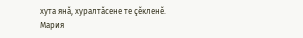хута янă, хуралтăсене те çĕкленĕ. Мария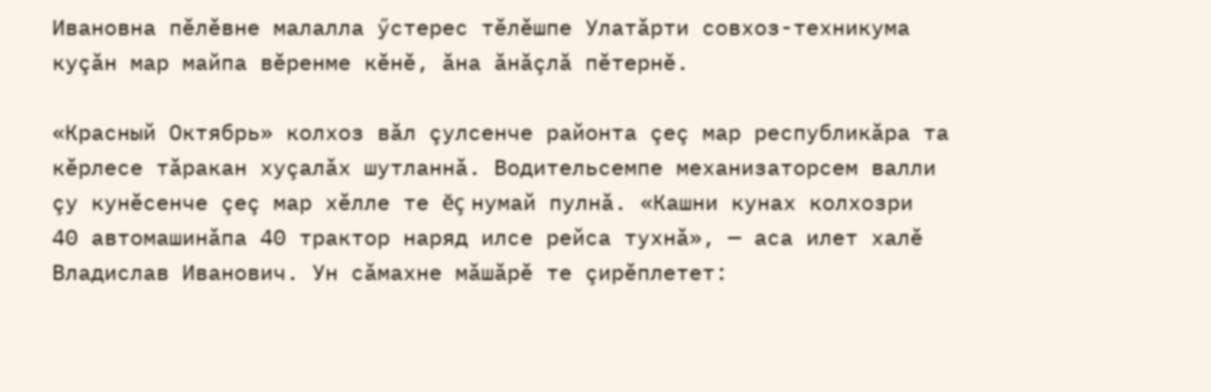Ивановна пĕлĕвне малалла ӳстерес тĕлĕшпе Улатăрти совхоз-техникума куçăн мар майпа вĕренме кĕнĕ, ăна ăнăçлă пĕтернĕ.

«Красный Октябрь» колхоз вăл çулсенче районта çеç мар республикăра та кĕрлесе тăракан хуçалăх шутланнă. Водительсемпе механизаторсем валли çу кунĕсенче çеç мар хĕлле те ĕç нумай пулнă. «Кашни кунах колхозри 40 автомашинăпа 40 трактор наряд илсе рейса тухнă», — аса илет халĕ  Владислав Иванович. Ун сăмахне мăшăрĕ те çирĕплетет: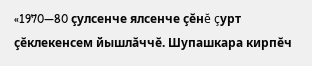«1970—80 çулсенче ялсенче çĕнĕ çурт çĕклекенсем йышлăччĕ. Шупашкара кирпĕч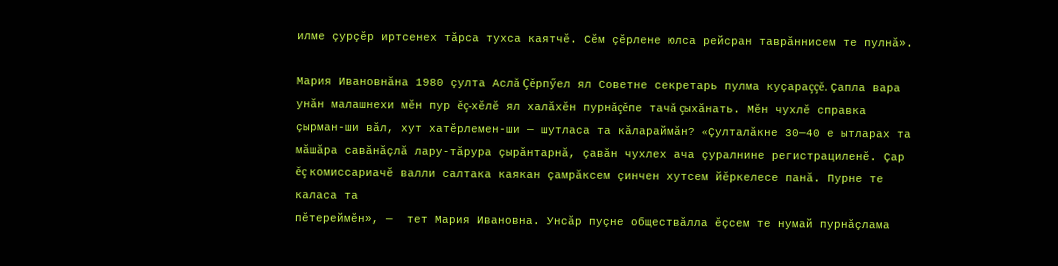илме çурçĕр иртсенех тăрса тухса каятчĕ. Сĕм çĕрлене юлса рейсран таврăннисем те пулнă».

Мария Ивановнăна 1980 çулта Аслă Çĕрпӳел ял Советне секретарь пулма куçараççĕ. Çапла вара унăн малашнехи мĕн пур ĕç-хĕлĕ ял халăхĕн пурнăçĕпе тачă çыхăнать. Мĕн чухлĕ справка çырман-ши вăл, хут хатĕрлемен-ши — шутласа та кăлараймăн? «Çулталăкне 30—40 е ытларах та мăшăра савăнăçлă лару-тăрура çырăнтарнă, çавăн чухлех ача çуралнине регистрациленĕ. Çар ĕç комиссариачĕ валли салтака каякан çамрăксем çинчен хутсем йĕркелесе панă. Пурне те каласа та                                                                                                        пĕтереймĕн», —  тет Мария Ивановна. Унсăр пуçне обществăлла ĕçсем те нумай пурнăçлама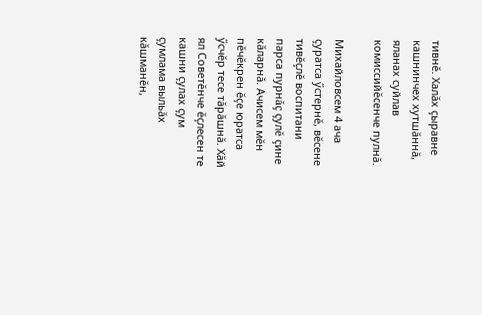тивнĕ. Халăх çыравне кашнинчех хутшăннă, яланах суйлав комиссийĕсенче пулнă.

Михайловсем 4 ача çуратса ӳстернĕ, вĕсене тивĕçлĕ воспитани парса пурнăç çулĕ çине кăларнă. Ачисем мĕн пĕчĕкрен ĕçе юратса ӳсчĕр тесе тăрăшнă. Хăй ял Советĕнче ĕçлесен те кашни çулах çум çумлама выльăх кăшманĕн,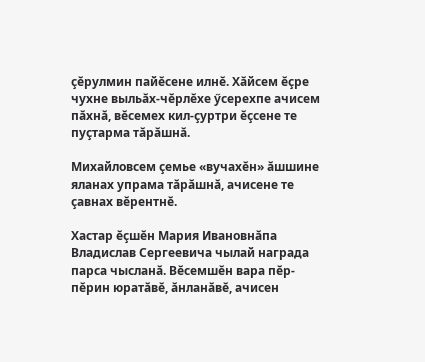çĕрулмин пайĕсене илнĕ. Хăйсем ĕçре чухне выльăх-чĕрлĕхе ӳсерехпе ачисем пăхнă, вĕсемех кил-çуртри ĕçсене те пуçтарма тăрăшнă.

Михайловсем çемье «вучахĕн» ăшшине яланах упрама тăрăшнă, ачисене те çавнах вĕрентнĕ.

Хастар ĕçшĕн Мария Ивановнăпа Владислав Сергеевича чылай награда парса чысланă. Вĕсемшĕн вара пĕр-пĕрин юратăвĕ, ăнланăвĕ, ачисен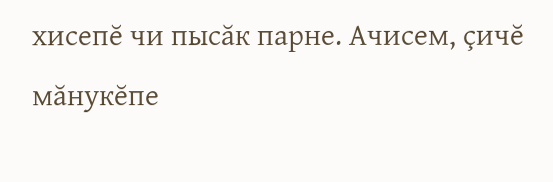хисепĕ чи пысăк парне. Ачисем, çичĕ мăнукĕпе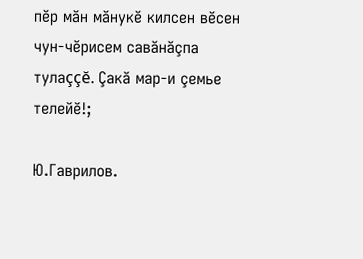пĕр мăн мăнукĕ килсен вĕсен чун-чĕрисем савăнăçпа тулаççĕ. Çакă мар-и çемье телейĕ!;

Ю.Гаврилов.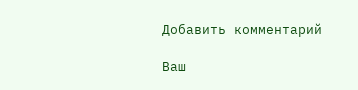Добавить комментарий

Ваш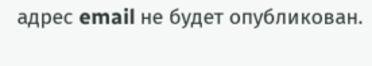адрес email не будет опубликован.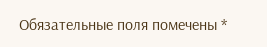Обязательные поля помечены *